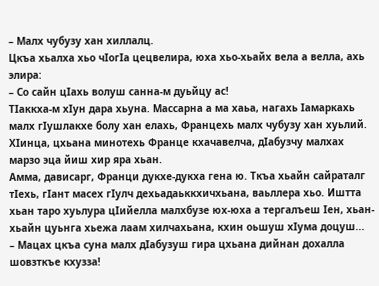– Малх чубузу хан хиллалц.
Цкъа хьалха хьо чӏогӏа цецвелира, юха хьо-хьайх вела а велла, ахь элира:
– Со сайн цӏахь волуш санна-м дуьйцу ас!
Тӏаккха-м хӏун дара хьуна. Массарна а ма хаьа, нагахь ӏамаркахь малх гӏушлакхе болу хан елахь, Францехь малх чубузу хан хуьлий. Хӏинца, цхьана минотехь Франце кхачавелча, дӏабузчу малхах марзо эца йиш хир яра хьан.
Амма, дависарг, Франци дукхе-дукха гена ю. Ткъа хьайн сайраталг тӏехь, гӏант масех гӏулч дехьадаьккхичхьана, ваьллера хьо. Иштта хьан таро хуьлура цӏийелла малхбузе юх-юха а тергалъеш ӏен, хьан-хьайн цуьнга хьежа лаам хилчахьана, кхин оьшуш хӏума доцуш...
– Мацах цкъа суна малх дӏабузуш гира цхьана дийнан дохалла шовзткъе кхузза!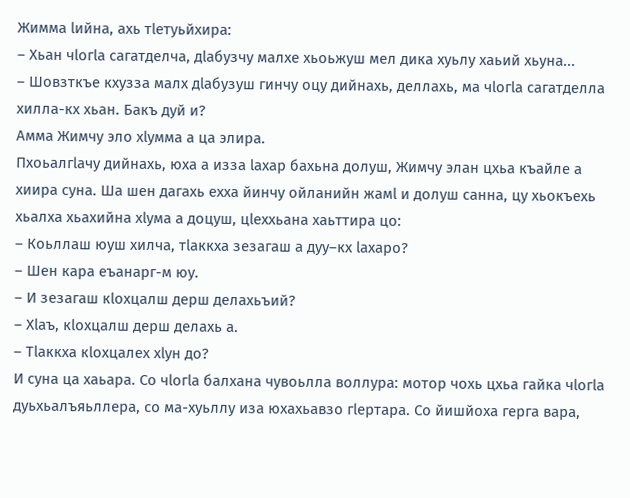Жимма ӏийна, ахь тӏетуьйхира:
– Хьан чӏогӏа сагатделча, дӏабузчу малхе хьоьжуш мел дика хуьлу хаьий хьуна...
– Шовзткъе кхузза малх дӏабузуш гинчу оцу дийнахь, деллахь, ма чӏогӏа сагатделла хилла-кх хьан. Бакъ дуй и?
Амма Жимчу эло хӏумма а ца элира.
Пхоьалгӏачу дийнахь, юха а изза ӏахар бахьна долуш, Жимчу элан цхьа къайле а хиира суна. Ша шен дагахь ехха йинчу ойланийн жамӏ и долуш санна, цу хьокъехь хьалха хьахийна хӏума а доцуш, цӏеххьана хаьттира цо:
– Коьллаш юуш хилча, тӏаккха зезагаш а дуу–кх ӏахаро?
– Шен кара еъанарг-м юу.
– И зезагаш кӏохцалш дерш делахьъий?
– Хӏаъ, кӏохцалш дерш делахь а.
– Тӏаккха кӏохцалех хӏун до?
И суна ца хаьара. Со чӏогӏа балхана чувоьлла воллура: мотор чохь цхьа гайка чӏогӏа дуьхьалъяьллера, со ма-хуьллу иза юхахьавзо гӏертара. Со йишйоха герга вара,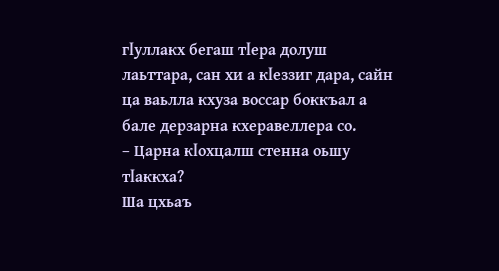гӏуллакх бегаш тӏера долуш лаьттара, сан хи а кӏеззиг дара, сайн ца ваьлла кхуза воссар боккъал а бале дерзарна кхеравеллера со.
– Царна кӏохцалш стенна оьшу тӏаккха?
Ша цхьаъ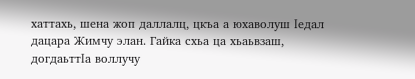хаттахь, шена жоп даллалц, цкъа а юхаволуш ӏедал дацара Жимчу элан. Гайка схьа ца хьаьвзаш, догдаьттӏа воллучу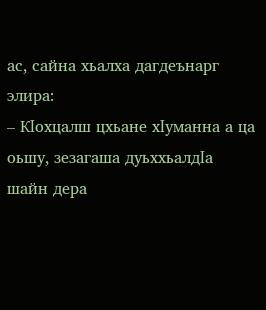ас, сайна хьалха дагдеънарг элира:
– Кӏохцалш цхьане хӏуманна а ца оьшу, зезагаша дуьххьалдӏа шайн дера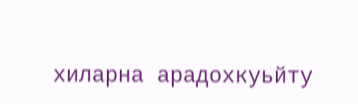хиларна арадохкуьйту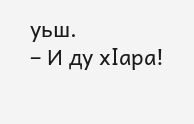уьш.
– И ду хӏара!